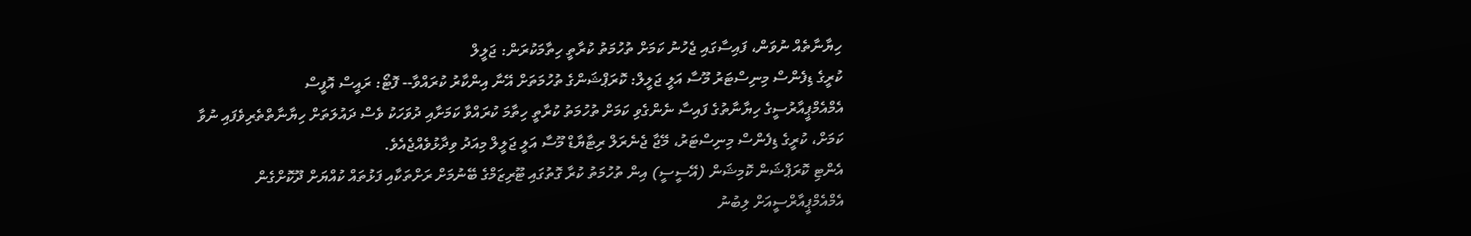ހިޔާނާތެއް ނުވަން، ފައިސާގައި ޖެހުނު ކަމަށް ތުހުމަތު ކުރާތީ ހިތާމަކުރަން: ޖަލީލް
ކުރީގެ ޑިފެންސް މިނިސްޓަރު މޫސާ އަލީ ޖަލީލް: ކޮރަޕްޝަންގެ ތުހުމަތަށް އޭނާ އިންކާރު ކުރައްވާ-- ފޮޓޯ: ރައީސް އޮފީސް
އެމްއެމްޕީއާރުސީގެ ހިޔާނާތުގެ ފައިސާ ނެންގެވި ކަމަށް ތުހުމަތު ކުރާތީ ހިތާމަ ކުރައްވާ ކަމަށާއި ދުވަހަކު ވެސް ދައުލަތަށް ހިޔާނާތްތެރިވެފައި ނުވާ ކަމަށް، ކުރީގެ ޑިފެންސް މިނިސްޓަރު، މޭޖާ ޖެނެރަލް ރިޓާޔާޑް މޫސާ އަލީ ޖަލީލް މިއަދު ވިދާޅުވެއްޖެއެވެ.
އެންޓި ކޮރަޕްޝަން ކޮމިޝަން (އޭސީސީ) އިން ތުހުމަތު ކުރާ ގޮތުގައި ޓޫރިޒަމްގެ ބޭނުމަށް ރަށްތަކާއި ފަޅުތައް ކުއްޔަށް ދޫކޮށްގެން އެމްއެމްޕީއާރްސީއަށް ލިބުނު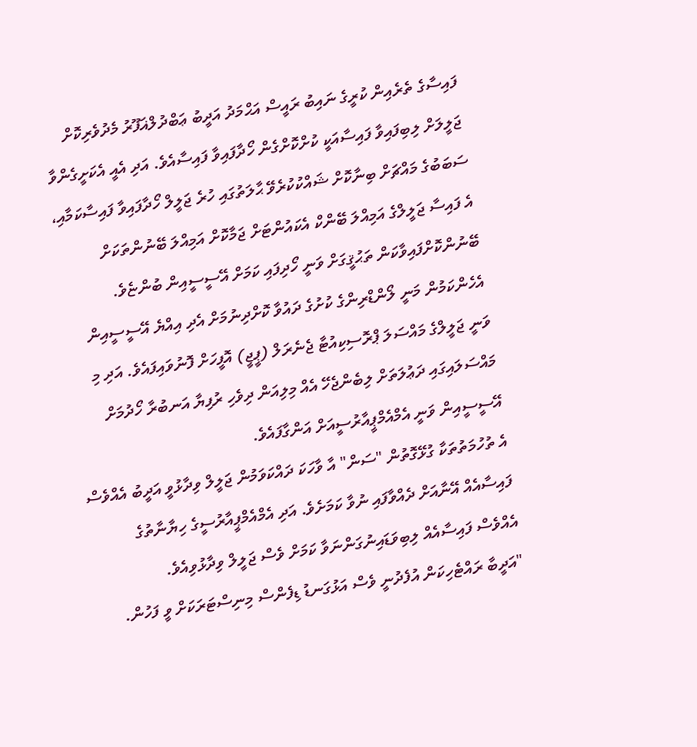ފައިސާގެ ތެރެއިން ކުރީގެ ނައިބު ރައީސް އަޙްމަދު އަދީބު ޢަބްދުލްޣަފޫރު މެދުވެރިކޮށް ޖަލީލަށް ލިބިފައިވާ ފައިސާއަކީ ކުށްކޮށްގެން ހޯދާފައިވާ ފައިސާއެވެ. އަދި އެއީ އެކަށީގެންވާ ސަބަބުގެ މައްޗަށް ބިނާކޮށް ޝައްކުކުރެވޭ ޙާލަތުގައި ހުރެ ޖަލީލް ހޯދާފައިވާ ފައިސާކަމާއި، އެ ފައިސާ ޖަލީލްގެ އަމިއްލަ ބޭންކް އެކައުންޓަށް ޖަމާކޮށް އަމިއްލަ ބޭނުންތަކަށް ބޭނުންކޮށްފައިވާކަން ތަޙުޤީގަށް ވަނީ ހޯދިފައި ކަމަށް އޭސީސީއިން ބުންޏެވެ.
އެހެންކަމުން މަނީ ލޯންޑްރިންގެ ކުށުގެ ދައުވާ ކޮށްދިނުމަށް އެދި އިއްޔެ އޭސީސީއިން ވަނީ ޖަލީލްގެ މައްސަލަ ޕްރޮސިކިއުޓާ ޖެނެރަލް (ޕީޖީ) އޮފީހަށް ފޮނުވައިފައެވެ. އަދި މި މައްސަލައިގައި ދަޢުލަތަށް ލިބެންޖެހޭ އެއް މިލިއަން ދިވެހި ރުފިޔާ އަނބުރާ ހޯދުމަށް އޭސީސީއިން ވަނީ އެމްއެމްޕީއާރުސީއަށް އަންގާފައެވެ.
އެ ތުހުމަތުތަކާ ގުޅޭގޮތުން "ސަން" އާ ވާހަކަ ދައްކަވަމުން ޖަލީލް ވިދާޅުވީ އަދީބު އެއްވެސް ފައިސާއެއް އޭނާއަށް ދެއްވާފައި ނުވާ ކަމަށެވެ. އަދި އެމްއެމްޕީއާރުސީގެ ހިޔާނާތުގެ އެއްވެސް ފައިސާއެއް ލިބިވަޑައިނުގަންނަވާ ކަމަށް ވެސް ޖަލީލް ވިދާޅުވިއެވެ.
"އަދީބާ ރައްޓެހިކަން އުފެދުނީ ވެސް އަޅުގަނޑު ޑިފެންސް މިނިސްޓަރަކަށް ވީ ފަހުން.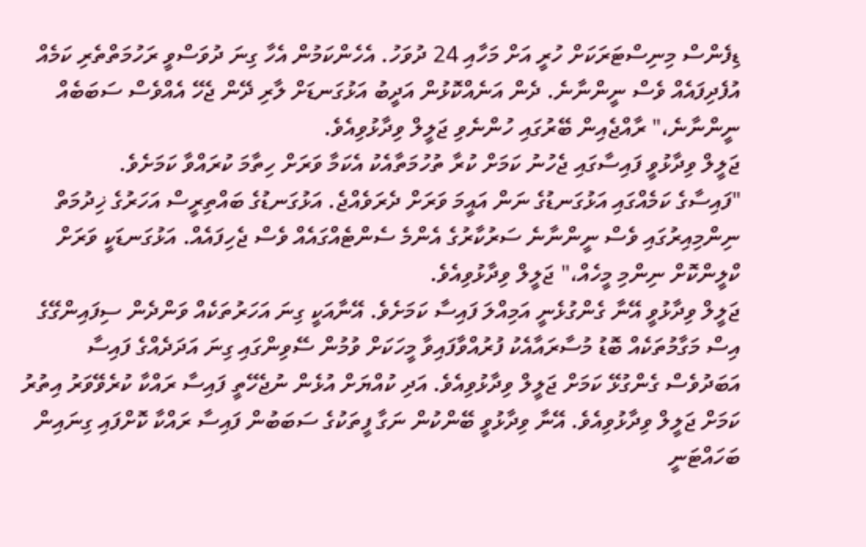ޑިފެންސް މިނިސްޓަރަކަށް ހުރީ އަށް މަހާއި 24 ދުވަހު. އެހެންކަމުން އެހާ ގިނަ ދުވަސްވީ ރަހުމަތްތެރި ކަމެއް އުފެދިފައެއް ވެސް ނީންނާނެ. ދެން އަނެއްކޮޅުން އަދީބު އަޅުގަނޑަށް ލާރި ދޭން ޖެހޭ އެއްވެސް ސަބަބެއް ނީންނާނެ،" ރާއްޖެއިން ބޭރުގައި ހުންނެވި ޖަލީލް ވިދާޅުވިއެވެ.
ޖަލީލް ވިދާޅުވީ ފައިސާގައި ޖެހުނު ކަމަށް ކުރާ ތުހުމަތާއެކު އެކަމާ ވަރަށް ހިތާމަ ކުރައްވާ ކަމަށެވެ.
"ފައިސާގެ ކަމެއްގައި އަޅުގަނޑުގެ ނަން އައީމަ ވަރަށް ދެރަވެއްޖެ. އަޅުގަނޑުގެ ބައްތިރީސް އަހަރުގެ ޚިދުމަތް ނިންމިއިރުގައި ވެސް ނީންނާނެ ސަރުކާރުގެ އެންމެ ސެންޓެއްގައެއް ވެސް ޖެހިފައެއް. އަޅުގަނޑަކީ ވަރަށް ކްލީންކޮށް ނިންމި މީހެއް،" ޖަލީލް ވިދާޅުވިއެވެ.
ޖަލީލް ވިދާޅުވީ އޭނާ ގެންގުޅެނީ އަމިއްލަ ފައިސާ ކަމަށެވެ. އޭނާއަކީ ގިނަ އަހަރުތަކެއް ވަންދެން ސިފައިންގޭގެ އިސް މަގާމުތަކެއް ބޮޑު މުސާރައާއެކު ފުރުއްވާފައިވާ މީހަކަށް ވުމުން ސޭވިންގައި ގިނަ އަދަދެއްގެ ފައިސާ އަބަދުވެސް ގެންގުޅޭ ކަމަށް ޖަލީލް ވިދާޅުވިއެވެ. އަދި ކުއްޔަށް އުޅެން ނުޖެހޭތީ ފައިސާ ރައްކާ ކުރެވޭވަރު އިތުރު ކަމަށް ޖަލީލް ވިދާޅުވިއެވެ. އޭނާ ވިދާޅުވީ ބޭންކުން ނަގާ ފީތަކުގެ ސަބަބުން ފައިސާ ރައްކާ ކޮށްފައި ގިނައިން ބަހައްޓަނީ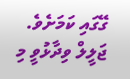ގޭގައި ކަމަށެވެ.
ޖަލީލް ވިދާޅުވީ މި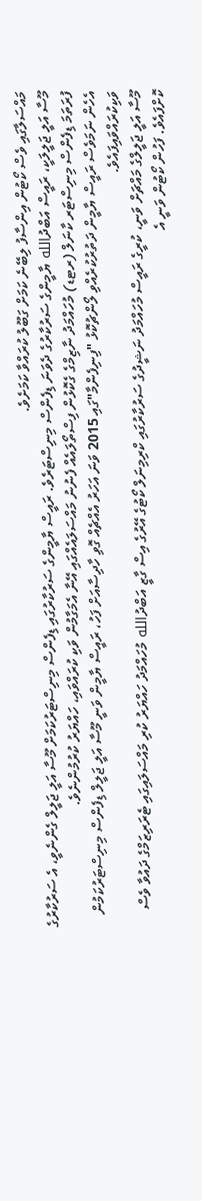މައްސަލާގައި ވެސް ކޯޓުން އިންސާފު ލިބޭނެ ކަމަށް ގަބޫލު ކުރައްވާ ކަމަށެވެ.
މޫސާ އަލީ ޖަލީލަކީ، ރައީސް އަބްދުالله ޔާމީންގެ ސަރުކާރުގެ ދެވަނަ ޑިފެންސް މިނިސްޓަރެވެ. ރައީސް ޔާމީންގެ ސަރުކާރުގައި ޑިފެންސް މިނިސްޓަރުކަމަށް މޫސާ އަލީ ޖަލީލް ގެންނެވީ، އެ ސަރުކާރުގެ ފުރަތަމަ ޑިފެންސް މިނިސްޓަރ ކާނަލް (ރޓޑ) މުހައްމަދު ނާޒިމްގެ ގެކޮޅުން ފިސްތޯލައެއް ފެނުނު މައްސަލައެއްގައި އޭނާ އެމަގާމުން ވަކި ކުރައްވައި، ހައްޔަރު ކުރުމުންނެވެ.
އެހެން ނަމަވެސް ރައީސް ޔާމީން ދަތުރުކުރެއްވި ލޯންޗުކޮޅު "ފިނިފެންމާ"ގައި 2015 ވަނަ އަހަރު އެއްޗެއް ގޮވި ހާދިސާއަށް ފަހު، ރައީސް ޔާމީން ވަނީ މޫސާ އަލީ ޖަލީލް ޑިފެންސް މިނިސްޓަރުކަމުން ވަކިކުރައްވައިފައެވެ.
މޫސާ އަލީ ޖަލީލްގެ މައްޗަށް ވަނީ، ކުރީގެ ރައީސް މުހައްމަދު ނަޝީދުގެ ސަރުކާރުގައި ކްރިމިނަލް ކޯޓުގެ އޭރުގެ އިސް ގާޒީ އަބްދުالله މުހައްމަދު ހައްޔަރު ކުރި މައްސަލައިގައި ޓެރަރިޒަމްގެ ދައުވާ ވެސް ކޮށްފައެވެ. ފަހުން ކޯޓުން ވަނީ އެ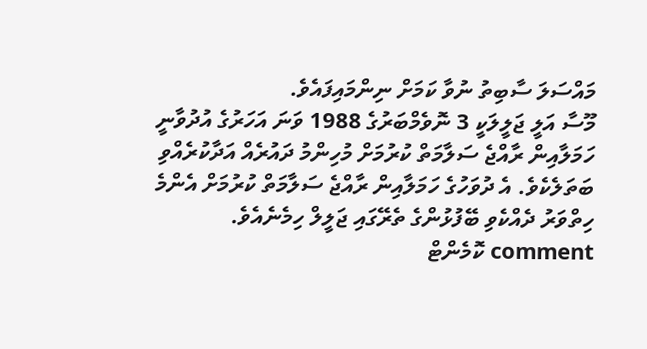މައްސަލަ ސާބިތު ނުވާ ކަމަށް ނިންމައިފައެވެ.
މޫސާ އަލީ ޖަލީލަކީ 3 ނޮވެމްބަރުގެ 1988 ވަނަ އަހަރުގެ އުދުވާނީ ހަމަލާއިން ރާއްޖެ ސަލާމަތް ކުރުމަށް މުހިންމު ދައުރެއް އަދާކުރެއްވި ބަތަލެކެވެ. އެ ދުވަހުގެ ހަމަލާއިން ރާއްޖެ ސަލާމަތް ކުރުމަށް އެންމެ ހިތްވަރު ދެއްކެވި ބޭފުޅުންގެ ތެރޭގައި ޖަލީލް ހިމެނެއެވެ.
comment ކޮމެންޓް